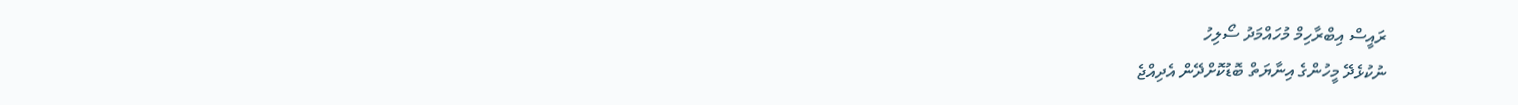ރައީސް އިބްރާހިމް މުހައްމަދު ސޯލިހު
ނުކުޅެދޭ މީހުންގެ އިނާޔަތް ބޮޑުކޮށްދޭން އެދިއްޖެ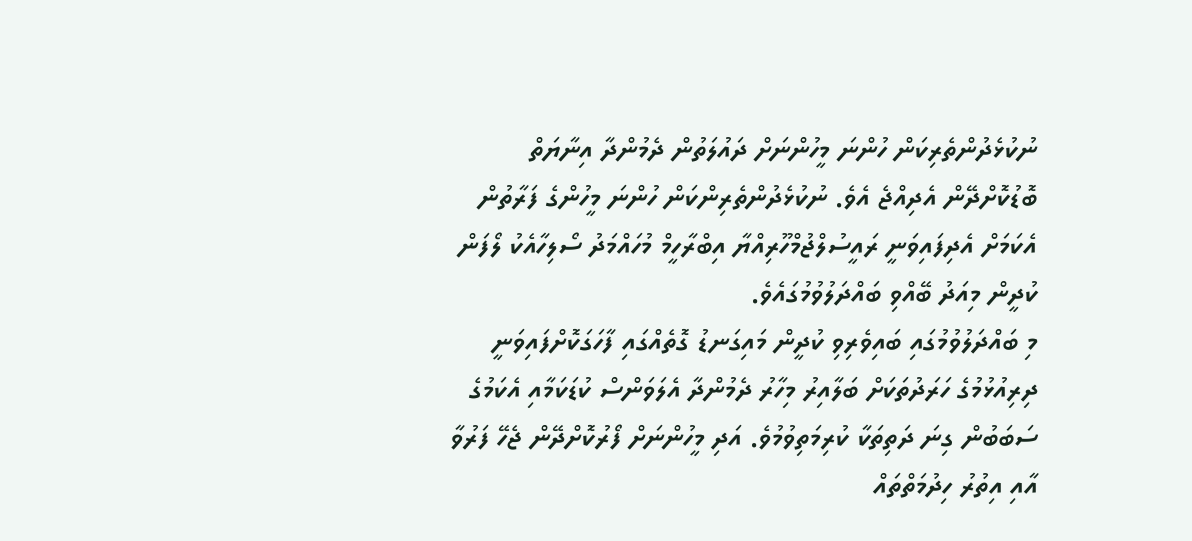ނުކުޅެދުންތެރިކަން ހުންނަ މީހުންނަށް ދައުލަތުން ދެމުންދާ އިނާޔަތް ބޮޑުކޮށްދޭން އެދިއްޖެ އެވެ. ނުކުޅެދުންތެރިންކަން ހުންނަ މީހުންގެ ފަރާތުން އެކަމަށް އެދިފައިވަނީ ރައީސުލްޖުމްހޫރިއްޔާ އިބްރާހީމް މުހައްމަދު ސޯލިހާއެކު ލޯފަން ކުދީން މިއަދު ބޭއްވި ބައްދަލުވުމުގައެވެ.
މި ބައްދަލުވުމުގައި ބައިވެރިވި ކުދީން މައިގަނޑު ގޮތެއްގައި ފާހަގަކޮށްފައިވަނީ ދިރިއުޅުމުގެ ހަރަދުތަކަށް ބަލާއިރު މިހާރު ދެމުންދާ އެލަވަންސް ކުޑަކަމާއި އެކަމުގެ ސަބަބުން ގިނަ ދަތިތަކާ ކުރިމަތިވުމުވެ. އަދި މީހުންނަށް ފޯރުކޮށްދޭން ޖެހޭ ފަރުވާ އާއި އިތުރު ހިދުމަތްތައް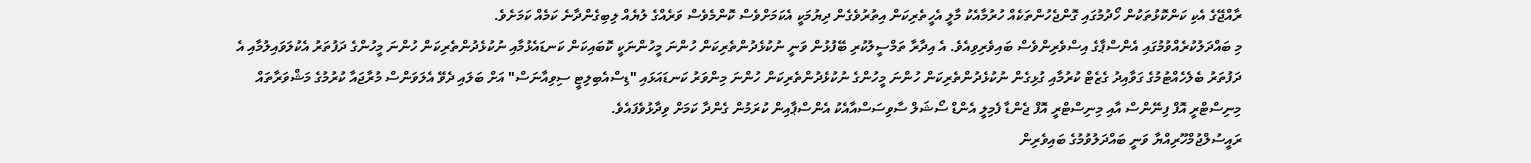ރާއްޖޭގެ އެކި ކަންކޮޅުތަކުން ހޯދުމުގައި ގޮންޖެހުންތަކެއް ހުރުމާއެކު މާލީ އެހީތެރިކަން އިތުރުވެގެން ދިޔުމަކީ އެކަމަށްވެސް ކޮންމެވެސް ވަރެއްގެ ލުޔެއް ލިބިގެންދާނެ ކަމެއް ކަމަށެވެ.
މި ބައްދަލުކުރެއްވުމުގައި އެންސްޕާގެ އިސްވެރިންވެސް ބައިވެރިވިއެވެ. އެ އިދާރާ ތަމްސީލުކުރި ބޭފުޅުން ވަނީ ނުކުޅެދުންތެރިކަން ހުންނަ މީހުންނަކީ ކޮބައިކަން ކަނޑައެޅުމާއި ނުކުޅެދުންތެރިކަން ހުންނަ މީހުންގެ ދަފުތަރު އެކުލަވައިލުމާއި އެ ދަފުތަރު ބެލެހެއްޓުމުގެ ގަވާއިދު ގެޒެޓް ކުރުމާއި ގުޅިގެން ނުކުޅެދުންތެރިކަން ހުންނަ މީހުންގެ ނުކުޅެދުންތެރިކަން ހުންނަ މިންވަރު ކަނޑައަޅައި "ޑިސްއެބިލިޓީ ސިވިއާނަސް" އަށް ބަލައި ދެވޭ އެލަވަންސް މުރާޖައާ ކުރުމުގެ މަޝްވަރާތައް މިނިސްޓްރީ އޮފް ފިނޭންސް އާއި މިނިސްޓްރީ އޮފް ޖެންޑާ ފެމިލީ އެންޑް ސޯޝަލް ސާވިސަސްއާއެކު އެންސްޕާއިން ކުރަމުން ގެންދާ ކަމަށް ވިދާޅުވެފައެވެ.
ރައީސުލްޖުމްހޫރިއްޔާ ވަނީ ބައްދަލުވުމުގެ ބައިވެރިން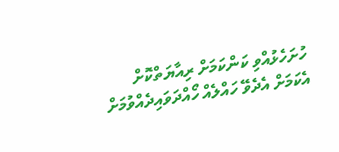ހުށަހެޅުއްވި ކަންކަމަށް ރިއާޔަތްކޮށް އެކަމަށް އެދެވޭ ހައްލެއް ހޯއްދަވައިދެއްވުމަށް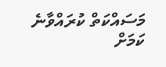މަސައްކަތް ކުރައްވާނެ ކަމަށް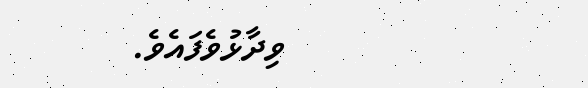ވިދާޅުވެފައެވެ.